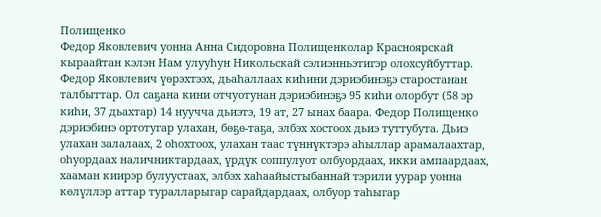Полищенко
Федор Яковлевич уонна Анна Сидоровна Полищенколар Красноярскай кыраайтан кэлэн Нам улууһун Никольскай сэлиэнньэтигэр олохсуйбуттар. Федор Яковлевич үөрэхтээх, дьаһаллаах киһини дэриэбинэҕэ старостанан талбыттар. Ол саҕана кини отчуотунан дэриэбинэҕэ 95 киһи олорбут (58 эр киһи, 37 дьахтар) 14 нуучча дьиэтэ, 19 ат, 27 ынах баара. Федор Полищенко дэриэбинэ ортотугар улахан, бөҕө-таҕа, элбэх хостоох дьиэ туттубута. Дьиэ улахан залалаах, 2 оһохтоох, улахан таас түннүктэрэ аһыллар арамалаахтар, оһуордаах наличниктардаах, үрдүк соппулуот олбуордаах, икки ампаардаах, хааман киирэр булуустаах, элбэх хаһаайыстыбаннай тэрили уурар уонна көлүллэр аттар туралларыгар сарайдардаах, олбуор таһыгар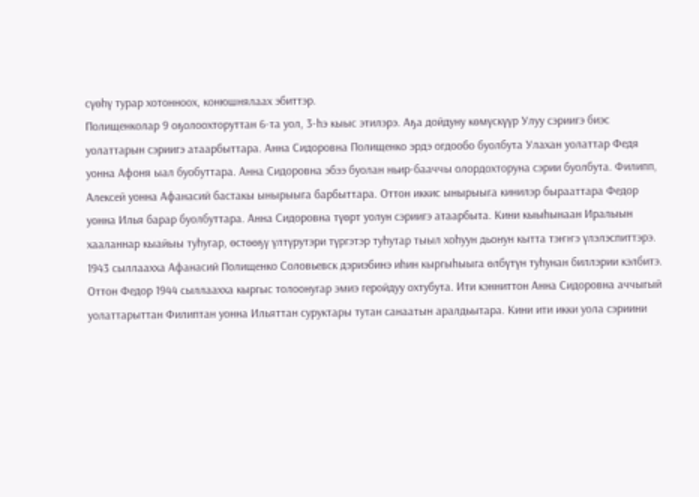сүөһү турар хотонноох, конюшнялаах эбиттэр.
Полищенколар 9 оҕолоохторуттан 6-та уол, 3-һэ кыыс этилэрэ. Аҕа дойдуну көмүскүүр Улуу сэриигэ биэс уолаттарын сэриигэ атаарбыттара. Анна Сидоровна Полищенко эрдэ огдообо буолбута Улахан уолаттар Федя уонна Афоня ыал буобуттара. Анна Сидоровна эбээ буолан ньир-бааччы олордохторуна сэрии буолбута. Филипп, Алексей уонна Афанасий бастакы ынырыыга барбыттара. Оттон иккис ынырыыга кинилэр бырааттара Федор уонна Илья барар буолбуттара. Анна Сидоровна түөрт уолун сэриигэ атаарбыта. Кини кыыһынаан Иралыын хааланнар кыайыы туһугар, өстөөҕү үлтүрутэри түргэтэр туһутар тыыл хоһуун дьонун кытта тэҥҥэ үлэлэспиттэрэ. 1943 сыллаахха Афанасий Полищенко Соловьевск дэриэбинэ иһин кыргыһыыга өлбүтүн туһунан биллэрии кэлбитэ. Оттон Федор 1944 сыллаахха кыргыс толоонугар эмиэ геройдуу охтубута. Ити кэнниттон Анна Сидоровна аччыгый уолаттарыттан Филиптан уонна Ильяттан суруктары тутан санаатын аралдьытара. Кини ити икки уола сэриини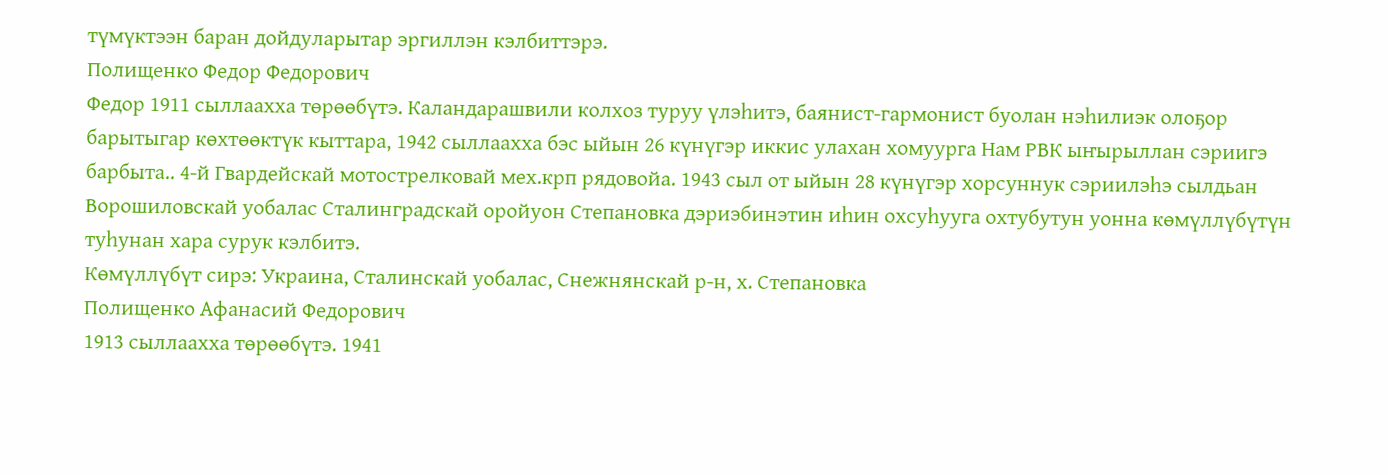түмүктээн баран дойдуларытар эргиллэн кэлбиттэрэ.
Полищенко Федор Федорович
Федор 1911 сыллаахха төрөөбүтэ. Каландарашвили колхоз туруу үлэһитэ, баянист-гармонист буолан нэһилиэк олоҕор барытыгар көхтөөктүк кыттара, 1942 сыллаахха бэс ыйын 26 күнүгэр иккис улахан хомуурга Нам РВК ыҥырыллан сэриигэ барбыта.. 4-й Гвардейскай мотострелковай мех.крп рядовойа. 1943 сыл от ыйын 28 күнүгэр хорсуннук сэриилэһэ сылдьан Ворошиловскай уобалас Сталинградскай оройуон Степановка дэриэбинэтин иһин охсуһууга охтубутун уонна көмүллүбүтүн туһунан хара сурук кэлбитэ.
Көмүллүбүт сирэ: Украина, Сталинскай уобалас, Снежнянскай р-н, х. Степановка
Полищенко Афанасий Федорович
1913 сыллаахха төрөөбүтэ. 1941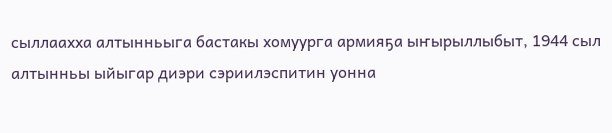сыллаахха алтынньыга бастакы хомуурга армияҕа ыҥырыллыбыт, 1944 сыл алтынньы ыйыгар диэри сэриилэспитин уонна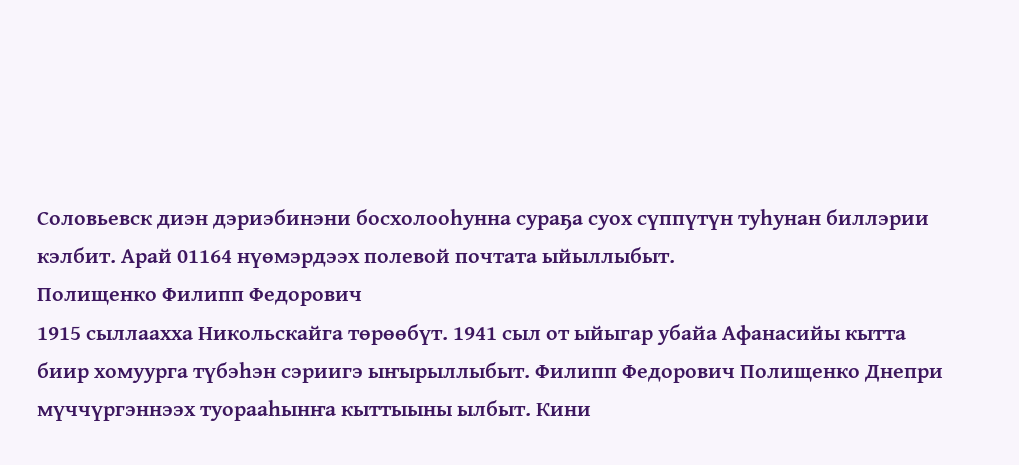Соловьевск диэн дэриэбинэни босхолооһунна сураҕа суох сүппүтүн туһунан биллэрии кэлбит. Арай 01164 нүөмэрдээх полевой почтата ыйыллыбыт.
Полищенко Филипп Федорович
1915 сыллаахха Никольскайга төрөөбүт. 1941 сыл от ыйыгар убайа Афанасийы кытта биир хомуурга түбэһэн сэриигэ ыҥырыллыбыт. Филипп Федорович Полищенко Днепри мүччүргэннээх туорааһынҥа кыттыыны ылбыт. Кини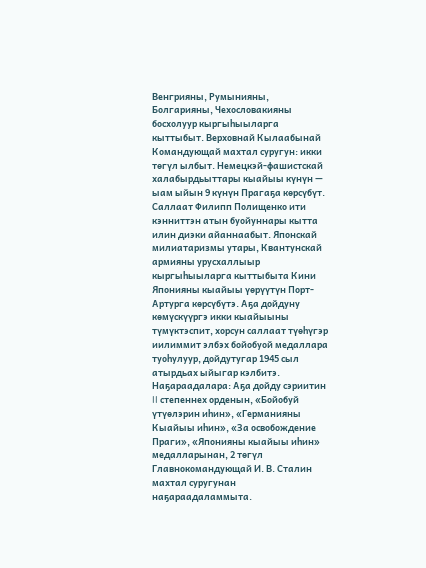Венгрияны, Румынияны, Болгарияны, Чехословакияны босхолуур кыргыһыыларга кыттыбыт. Верховнай Кылаабынай Командующай махтал суругун: икки төгүл ылбыт. Немецкэй-фашистскай халабырдьыттары кыайыы күнүн — ыам ыйын 9 күнүн Прагаҕа көрсүбүт. Саллаат Филипп Полищенко ити кэнниттэн атын буойуннары кытта илин диэки айаннаабыт. Японскай милиатаризмы утары, Квантунскай армияны урусхаллыыр кыргыһыыларга кыттыбыта Кини Японияны кыайыы үөрүүтүн Порт-Артурга көрсүбүтэ. Аҕа дойдуну көмүскүүргэ икки кыайыыны түмүктэспит, хорсун саллаат түөһүгэр иилиммит элбэх бойобуой медаллара туоһулуур, дойдутугар 1945 сыл атырдьах ыйыгар кэлбитэ.
Наҕараадалара: Аҕа дойду сэриитин II степеннех орденын, «Бойобуй үтүөлэрин иһин», «Германияны Кыайыы иһин», «За освобождение Праги», «Японияны кыайыы иһин» медалларынан, 2 төгүл Главнокомандующай И. В. Сталин махтал суругунан наҕараадаламмыта.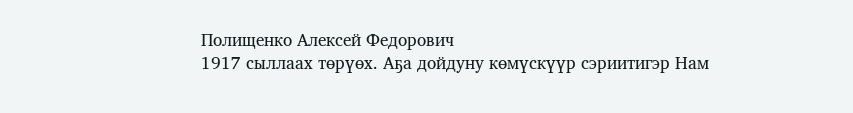Полищенко Алексей Федорович
1917 сыллаах төрүөх. Аҕа дойдуну көмүскүүр сэриитигэр Нам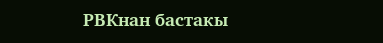РВКнан бастакы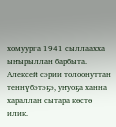хомуурга 1941 сыллаахха ыҥырыллан барбыта. Алексей сэрии толоонуттан теннүбэтэҕэ, уҥуоҕа ханна хараллан сытара көстө илик.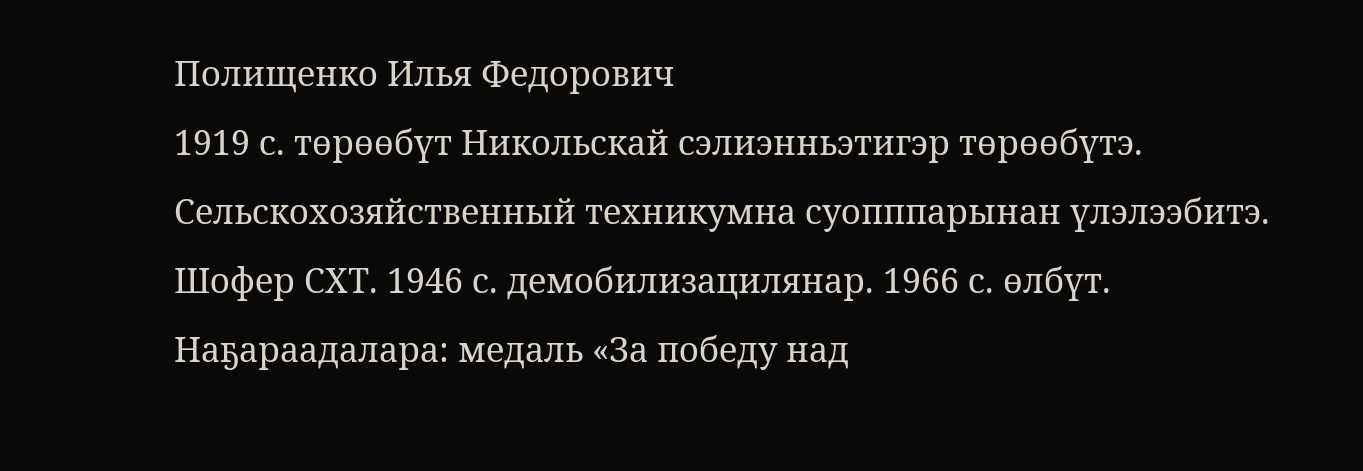Полищенко Илья Федорович
1919 с. төрөөбүт Никольскай сэлиэнньэтигэр төрөөбүтэ. Сельскохозяйственный техникумна суопппарынан үлэлээбитэ. Шофер СХТ. 1946 с. демобилизацилянар. 1966 с. өлбүт.
Наҕараадалара: медаль «За победу над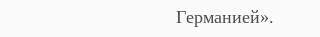Германией».